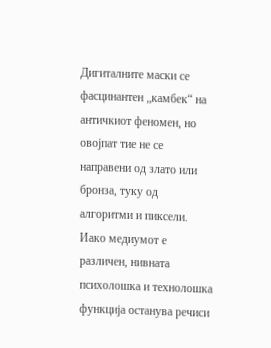Дигиталните маски се фасцинантен „камбек“ на античкиот феномен, но овојпат тие не се направени од злато или бронза, туку од алгоритми и пиксели. Иако медиумот е различен, нивната психолошка и технолошка функција останува речиси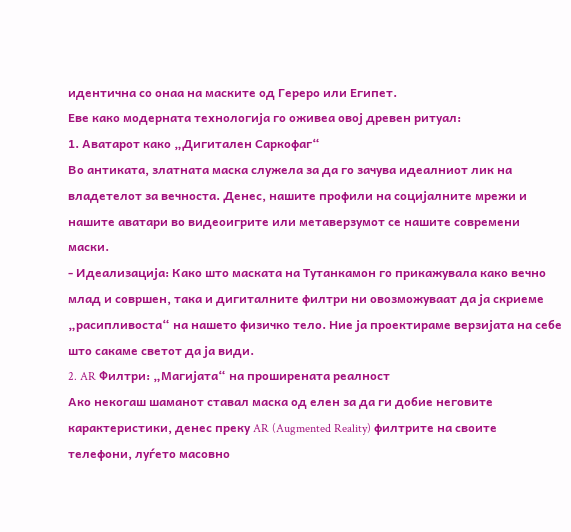идентична со онаа на маските од Гереро или Египет.
Еве како модерната технологија го оживеа овој древен ритуал:
1. Аватарот како „Дигитален Саркофаг“
Во антиката, златната маска служела за да го зачува идеалниот лик на владетелот за вечноста. Денес, нашите профили на социјалните мрежи и нашите аватари во видеоигрите или метаверзумот се нашите современи маски.
- Идеализација: Како што маската на Тутанкамон го прикажувала како вечно млад и совршен, така и дигиталните филтри ни овозможуваат да ја скриеме „расипливоста“ на нашето физичко тело. Ние ја проектираме верзијата на себе што сакаме светот да ја види.
2. AR Филтри: „Магијата“ на проширената реалност
Ако некогаш шаманот ставал маска од елен за да ги добие неговите карактеристики, денес преку AR (Augmented Reality) филтрите на своите телефони, луѓето масовно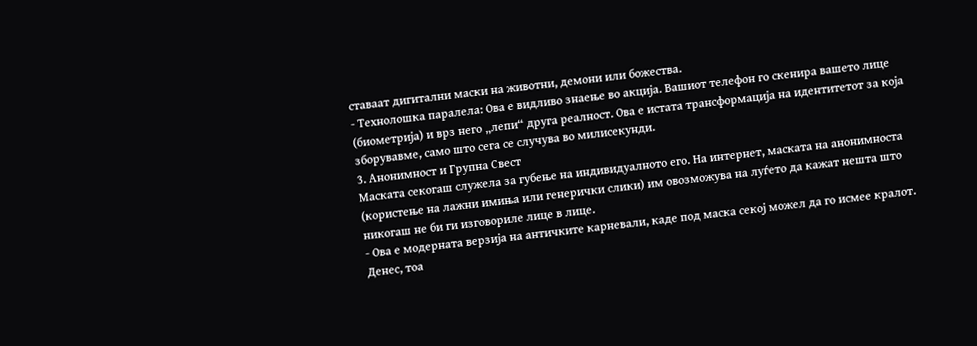ставаат дигитални маски на животни, демони или божества.
- Технолошка паралела: Ова е видливо знаење во акција. Вашиот телефон го скенира вашето лице (биометрија) и врз него „лепи“ друга реалност. Ова е истата трансформација на идентитетот за која зборувавме, само што сега се случува во милисекунди.
3. Анонимност и Групна Свест
Маската секогаш служела за губење на индивидуалното его. На интернет, маската на анонимноста (користење на лажни имиња или генерички слики) им овозможува на луѓето да кажат нешта што никогаш не би ги изговориле лице в лице.
- Ова е модерната верзија на античките карневали, каде под маска секој можел да го исмее кралот. Денес, тоа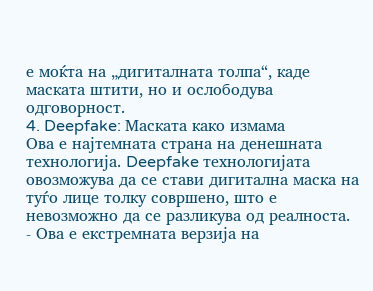е моќта на „дигиталната толпа“, каде маската штити, но и ослободува одговорност.
4. Deepfake: Маската како измама
Ова е најтемната страна на денешната технологија. Deepfake технологијата овозможува да се стави дигитална маска на туѓо лице толку совршено, што е невозможно да се разликува од реалноста.
- Ова е екстремната верзија на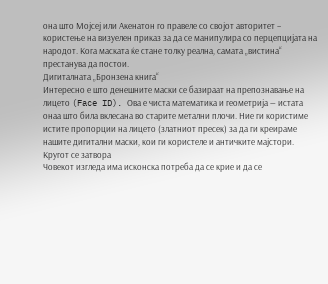она што Мојсеј или Акенатон го правеле со својот авторитет – користење на визуелен приказ за да се манипулира со перцепцијата на народот. Кога маската ќе стане толку реална, самата „вистина“ престанува да постои.
Дигиталната „Бронзена книга“
Интересно е што денешните маски се базираат на препознавање на лицето (Face ID). Ова е чиста математика и геометрија — истата онаа што била вклесана во старите метални плочи. Ние ги користиме истите пропорции на лицето (златниот пресек) за да ги креираме нашите дигитални маски, кои ги користеле и античките мајстори.
Кругот се затвора
Човекот изгледа има исконска потреба да се крие и да се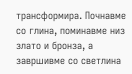трансформира. Почнавме со глина, поминавме низ злато и бронза, а завршивме со светлина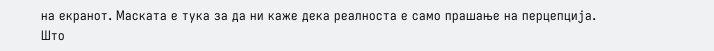на екранот. Маската е тука за да ни каже дека реалноста е само прашање на перцепција.
Што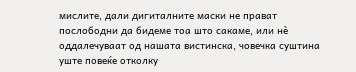мислите, дали дигиталните маски не прават послободни да бидеме тоа што сакаме, или нè оддалечуваат од нашата вистинска, човечка суштина уште повеќе отколку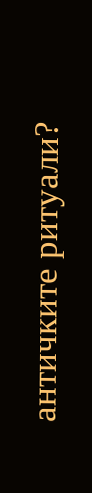античките ритуали?